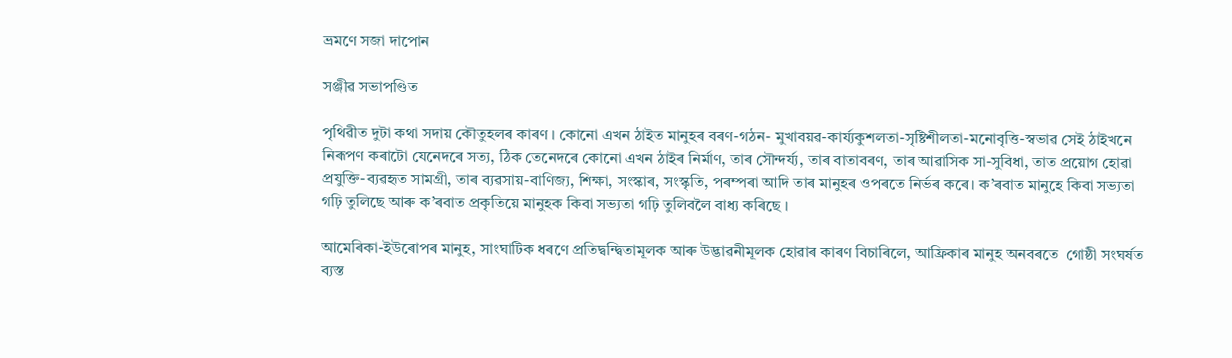ভ্ৰমণে সজা দাপোন

সঞ্জীৱ সভাপণ্ডিত

পৃথিৱীত দুটা কথা সদায় কৌতুহলৰ কাৰণ । কোনো এখন ঠাইত মানুহৰ বৰণ-গঠন- মুখাবয়ৱ-কাৰ্য্যকুশলতা-সৃষ্টিশীলতা-মনোবৃত্তি-স্বভাৱ সেই ঠাইখনে নিৰূপণ কৰাটো যেনেদৰে সত্য, ঠিক তেনেদৰে কোনো এখন ঠাইৰ নিৰ্মাণ, তাৰ সৌন্দৰ্য্য, তাৰ বাতাবৰণ, তাৰ আৱাসিক সা-সুবিধা, তাত প্ৰয়োগ হোৱা প্ৰযুক্তি-ব্যৱহৃত সামগ্ৰী, তাৰ ব্যৱসায়-বাণিজ্য, শিক্ষা, সংস্কাৰ, সংস্কৃতি, পৰম্পৰা আদি তাৰ মানুহৰ ওপৰতে নিৰ্ভৰ কৰে। ক’ৰবাত মানুহে কিবা সভ্যতা গঢ়ি তুলিছে আৰু ক’ৰবাত প্ৰকৃতিয়ে মানুহক কিবা সভ্যতা গঢ়ি তুলিবলৈ বাধ্য কৰিছে ।

আমেৰিকা-ইউৰোপৰ মানুহ, সাংঘাটিক ধৰণে প্ৰতিদ্বন্দ্বিতামূলক আৰু উদ্ভাৱনীমূলক হোৱাৰ কাৰণ বিচাৰিলে, আফ্ৰিকাৰ মানুহ অনবৰতে  গোষ্ঠী সংঘৰ্ষত ব্যস্ত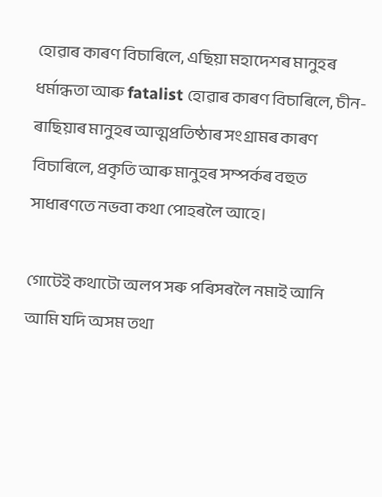হোৱাৰ কাৰণ বিচাৰিলে, এছিয়া মহাদেশৰ মানুহৰ ধৰ্মান্ধতা আৰু fatalist হোৱাৰ কাৰণ বিচাৰিলে, চীন-ৰাছিয়াৰ মানুহৰ আত্মপ্ৰতিষ্ঠাৰ সংগ্ৰামৰ কাৰণ বিচাৰিলে, প্ৰকৃতি আৰু মানুহৰ সম্পৰ্কৰ বহুত সাধাৰণতে নভবা কথা পোহৰলৈ আহে।

গোটেই কথাটো অলপ সৰু পৰিসৰলৈ নমাই আনি আমি যদি অসম তথা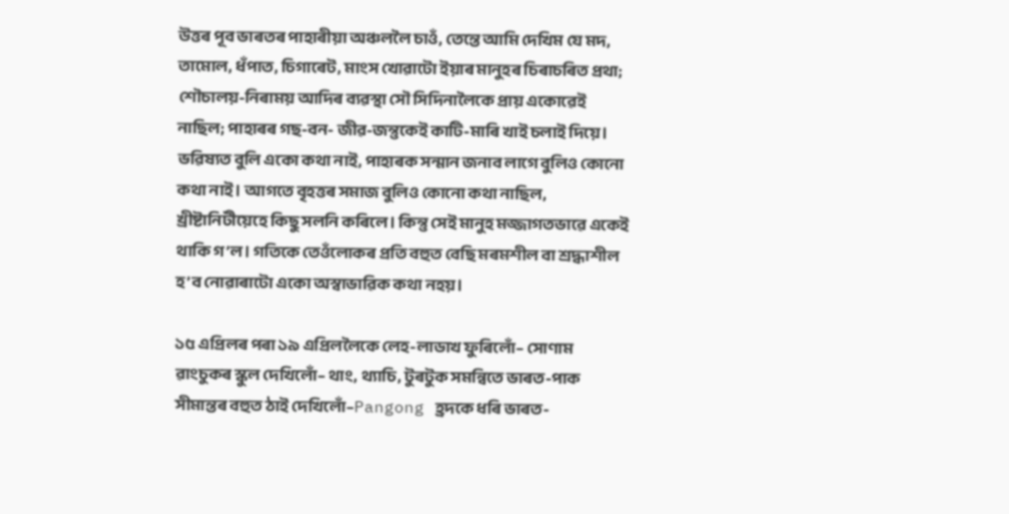উত্তৰ পূব ভাৰতৰ পাহাৰীয়া অঞ্চললৈ চাওঁ, তেন্তে আমি দেখিম যে মদ, তামোল, ধঁপাত, চিগাৰেট, মাংস খোৱাটো ইয়াৰ মানুহৰ চিৰাচৰিত প্ৰথা; শৌচালয়-নিৰাময় আদিৰ ব্যৱস্থা সৌ সিদিনালৈকে প্ৰায় একোৱেই নাছিল; পাহাৰৰ গছ-বন- জীৱ-জন্তুকেই কাটি-মাৰি খাই চলাই দিয়ে। ভৱিষ্যত বুলি একো কথা নাই, পাহাৰক সন্মান জনাব লাগে বুলিও কোনো কথা নাই। আগতে বৃহত্তৰ সমাজ বুলিও কোনো কথা নাছিল, খ্ৰীষ্টানিটীয়েহে কিছু সলনি কৰিলে। কিন্তু সেই মানুহ মজ্জাগতভাৱে একেই থাকি গ’ল। গতিকে তেওঁলোকৰ প্ৰতি বহুত বেছি মৰমশীল বা শ্ৰদ্ধাশীল হ’ব নোৱাৰাটো একো অস্বাভাৱিক কথা নহয়।

১৫ এপ্ৰিলৰ পৰা ১৯ এপ্ৰিললৈকে লেহ-লাডাখ ফুৰিলোঁ– সোণাম ৱাংচুকৰ স্কুল দেখিলোঁ– থাং, থ্যাচি, টুৰটুক সমন্বিতে ভাৰত-পাক সীমান্তৰ বহুত ঠাই দেখিলোঁ–Pangong হ্ৰদকে ধৰি ভাৰত-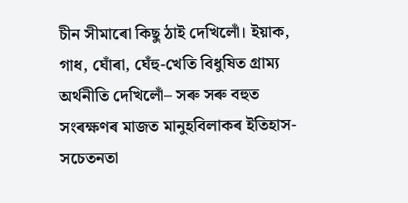চীন সীমাৰো কিছু ঠাই দেখিলোঁ। ইয়াক, গাধ, ঘোঁৰা, ঘেঁহু-খেতি বিধুষিত গ্ৰাম্য অৰ্থনীতি দেখিলোঁ– সৰু সৰু বহুত সংৰক্ষণৰ মাজত মানুহবিলাকৰ ইতিহাস-সচেতনতা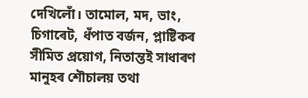দেখিলোঁ। তামোল, মদ, ভাং, চিগাৰেট, ধঁপাত বৰ্জন, প্লাষ্টিকৰ সীমিত প্ৰয়োগ, নিতান্তই সাধাৰণ মানুহৰ শৌচালয় তথা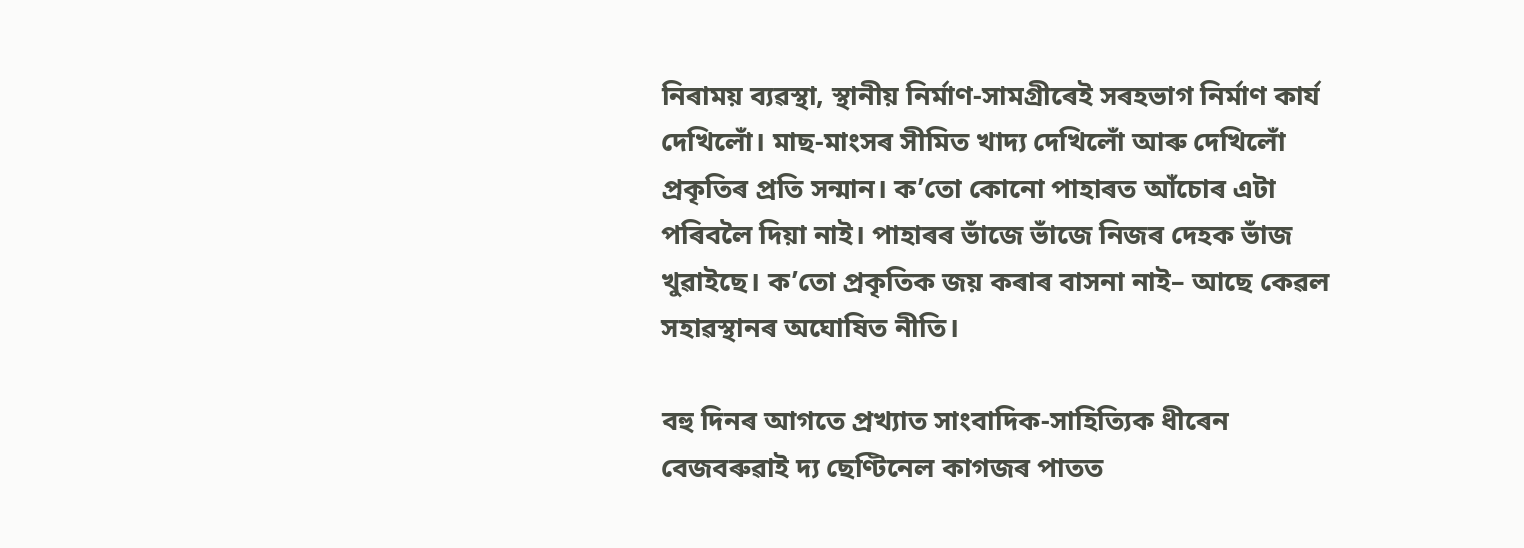নিৰাময় ব্যৱস্থা, স্থানীয় নিৰ্মাণ-সামগ্ৰীৰেই সৰহভাগ নিৰ্মাণ কাৰ্য দেখিলোঁ। মাছ-মাংসৰ সীমিত খাদ্য দেখিলোঁ আৰু দেখিলোঁ প্ৰকৃতিৰ প্ৰতি সন্মান। ক’তো কোনো পাহাৰত আঁচোৰ এটা পৰিবলৈ দিয়া নাই। পাহাৰৰ ভাঁজে ভাঁজে নিজৰ দেহক ভাঁজ খুৱাইছে। ক’তো প্ৰকৃতিক জয় কৰাৰ বাসনা নাই– আছে কেৱল সহাৱস্থানৰ অঘোষিত নীতি।

বহু দিনৰ আগতে প্ৰখ্যাত সাংবাদিক-সাহিত্যিক ধীৰেন বেজবৰুৱাই দ্য ছেণ্টিনেল কাগজৰ পাতত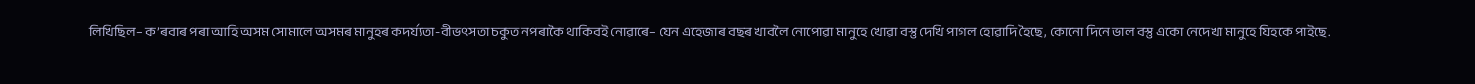লিখিছিল– ক’ৰবাৰ পৰা আহি অসম সোমালে অসমৰ মানুহৰ কদৰ্য্যতা-বীভৎসতা চকুত নপৰাকৈ থাকিবই নোৱাৰে– যেন এহেজাৰ বছৰ খাবলৈ নোপোৱা মানুহে খোৱা বস্তু দেখি পাগল হোৱাদি হৈছে, কোনো দিনে ভাল বস্তু একো নেদেখা মানুহে যিহকে পাইছে.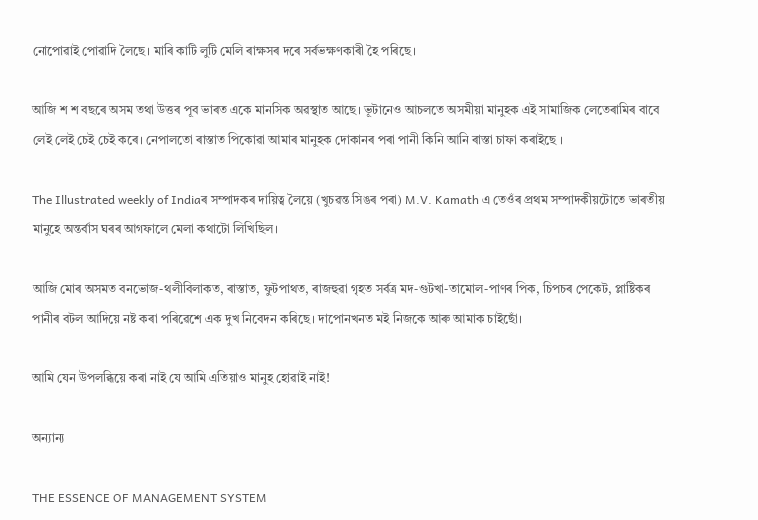নোপোৱাই পোৱাদি লৈছে। মাৰি কাটি লুটি মেলি ৰাক্ষসৰ দৰে সৰ্বভক্ষণকাৰী হৈ পৰিছে।

আজি শ শ বছৰে অসম তথা উত্তৰ পূব ভাৰত একে মানসিক অৱস্থাত আছে। ভূটানেও আচলতে অসমীয়া মানুহক এই সামাজিক লেতেৰামিৰ বাবে লেই লেই চেই চেই কৰে। নেপালতো ৰাস্তাত পিকোৱা আমাৰ মানুহক দোকানৰ পৰা পানী কিনি আনি ৰাস্তা চাফা কৰাইছে ।

The Illustrated weekly of Indiaৰ সম্পাদকৰ দায়িত্ব লৈয়ে (খুচৱন্ত সিঙৰ পৰা) M.V. Kamath এ তেওঁৰ প্ৰথম সম্পাদকীয়টোতে ভাৰতীয় মানুহে অন্তৰ্বাস ঘৰৰ আগফালে মেলা কথাটো লিখিছিল।

আজি মোৰ অসমত বনভোজ-থলীবিলাকত, ৰাস্তাত, ফুটপাথত, ৰাজহুৱা গৃহত সৰ্বত্র মদ-গুটখা-তামোল-পাণৰ পিক, চিপচৰ পেকেট, প্লাষ্টিকৰ পানীৰ বটল আদিয়ে নষ্ট কৰা পৰিৱেশে এক দুখ নিবেদন কৰিছে। দাপোনখনত মই নিজকে আৰু আমাক চাইছোঁ।

আমি যেন উপলব্ধিয়ে কৰা নাই যে আমি এতিয়াও মানুহ হোৱাই নাই!

অন্যান্য

THE ESSENCE OF MANAGEMENT SYSTEM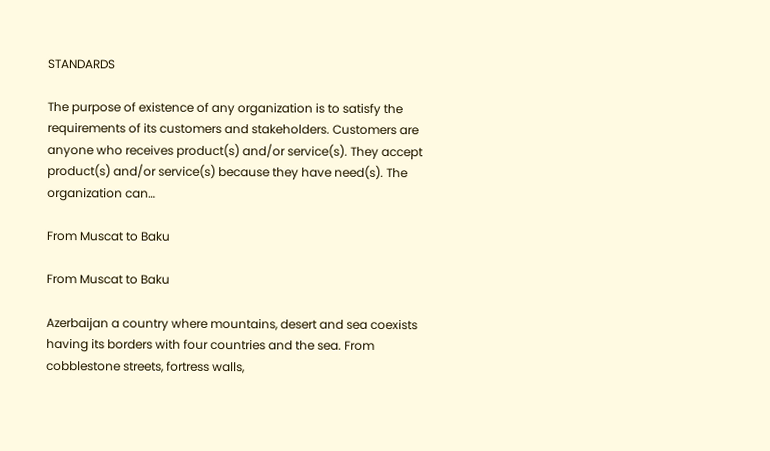STANDARDS

The purpose of existence of any organization is to satisfy the requirements of its customers and stakeholders. Customers are anyone who receives product(s) and/or service(s). They accept product(s) and/or service(s) because they have need(s). The organization can…

From Muscat to Baku

From Muscat to Baku

Azerbaijan a country where mountains, desert and sea coexists having its borders with four countries and the sea. From cobblestone streets, fortress walls,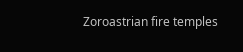Zoroastrian fire temples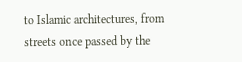to Islamic architectures, from streets once passed by the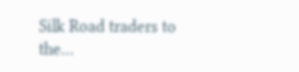Silk Road traders to the…